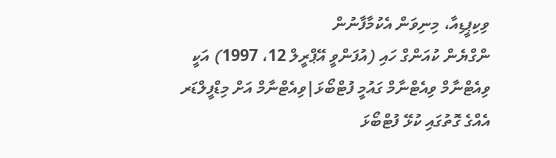ވިކިޕީޑިއާ، މިނިވަން އެކުމާފާނުން
ންގްޔެން ކުއަންގް ހައި (އުފަންވީ އޭޕްރީލް 12، 1997) އަކީ ވިއެޓްނާމް ވިއެޓްނާމް ގައުމީ ފުޓްބޯޅަ|ވިއެޓްނާމް އަށް މިޑްފީލްޑަރ އެއްގެ ގޮތުގައި ކުޅޭ ފުޓްބޯޅަ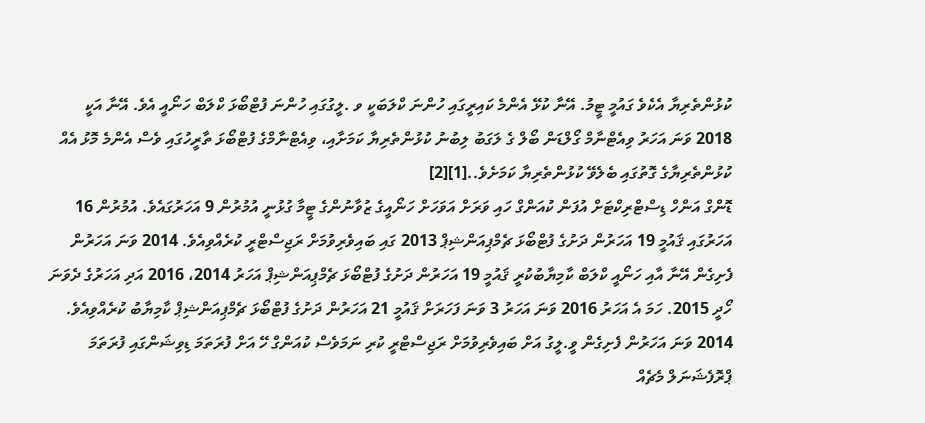ކުޅުންތެރިޔާ އެކެވެ ގައުމީ ޓީމު. އޭނާ ކުޅޭ އެންމެ ކައިރީގައި ހުންނަ ކްލަބަކީ ވ .ލީގުގައި ހުންނަ ފުޓްބޯޅަ ކްލަބް ހަނޯއީ އެވެ. އޭނާ އަކީ 2018 ވަނަ އަހަރު ވިއެޓްނާމް ގޯލްޑަން ބޯލް ގެ ލަގަބު ލިބުނު ކުޅުންތެރިޔާ ކަމަށާއި، ވިއެޓްނާމްގެ ފުޓްބޯޅަ ތާރީހުގައި ވެސް އެންމެ މޮޅު އެއް ކުޅުންތެރިޔާގެ ގޮތުގައި ބެލެވޭ ކުޅުންތެރިޔާ ކަމަށެވެ..[1][2]
ޑޮންގް އަންހް ޑިސްޓްރިކްޓަށް އުފަން ކުއަންގް ހައި ވަރަށް އަވަހަށް ހަނޯއީގެ ޒުވާނުންގެ ޓީމާ ގުޅުނީ އުމުރުން 9 އަހަރުގައެވެ. އުމުރުން 16 އަހަރުގައި ޤައުމީ 19 އަހަރުން ދަށުގެ ފުޓްބޯޅަ ޗެމްޕިއަންޝިޕް 2013 ގައި ބައިވެރިވުމަށް ރަޖިސްޓްރީ ކުރެއްވިއެވެ. 2014 ވަނަ އަހަރުން ފެށިގެން އޭނާ އާއި ހަނޯއީ ކްލަބް ކާމިޔާބުކުރީ ޤައުމީ 19 އަހަރުން ދަށުގެ ފުޓްބޯޅަ ޗެމްޕިއަންޝިޕް އަހަރު 2014، 2016 އަދި އަހަރުގެ ދެވަނަ ހޯދީ 2015. ހަމަ އެ އަހަރު 2016 ވަނަ އަހަރު 3 ވަނަ ފަހަރަށް ޤައުމީ 21 އަހަރުން ދަށުގެ ފުޓްބޯޅަ ޗެމްޕިއަންޝިޕް ކާމިޔާބު ކުރެއްވިއެވެ.
2014 ވަނަ އަހަރުން ފެށިގެން ވީ.ލީގު އަށް ބައިވެރިވުމަށް ރަޖިސްޓްރީ ކުރި ނަމަވެސް ކުއަންގް ހޭ އަށް ފުރަތަމަ ޑިވިޝަންގައި ފުރަތަމަ ޕްރޮފެޝަނަލް މެޗެއް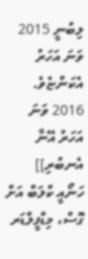ލިބުނީ 2015 ވަނަ އަހަރު އެކަންޏެވެ. 2016 ވަނަ އަހަރު އޭނާ އެނބުރި]] ހަނޯއީ ކްލަބް އަށް ގޮސް، މިޑްފީލްޑަރ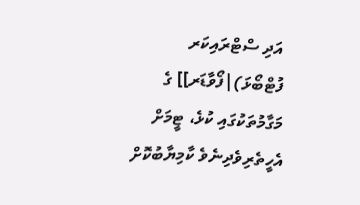އަދި ސްޓްރައިކަރ ފުޓްބޯޅަ)|ފޯވާޑަރ]] ގެ މަގާމުތަކުގައި ކުޅެ، ޓީމަށް އެހީތެރިވެދިނެވެ ކާމިޔާބުކޮށް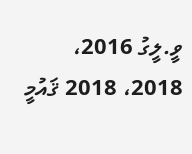ވީ.ލީގު 2016، 2018، 2018 ޤައުމީ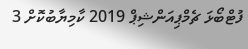ފުޓްބޯޅަ ޗެމްޕިއަންޝިޕް 2019 ކާމިޔާބުކޮށް 3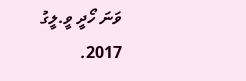ވަނަ ހޯދީ ވީ.ލީގު 2017.